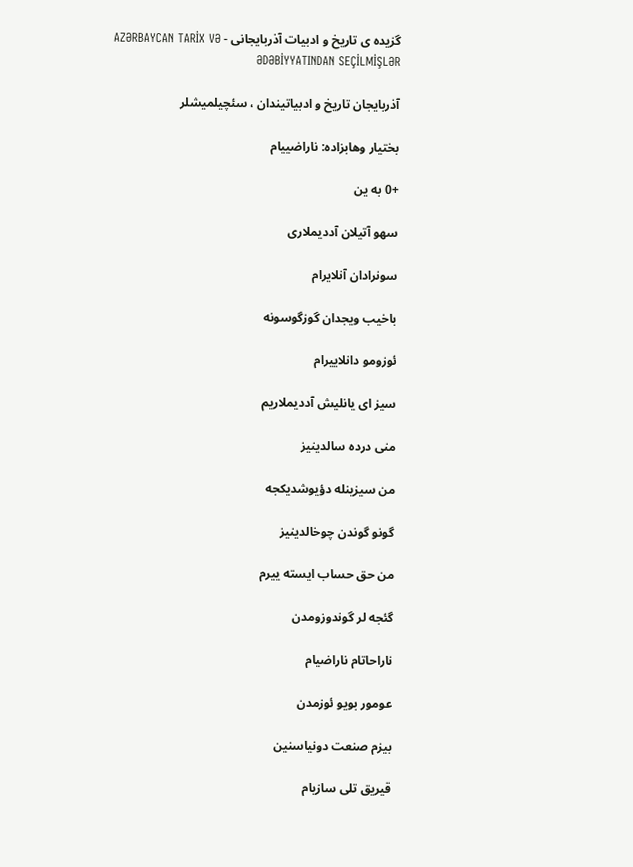گزیده ی تاریخ و ادبیات آذربایجانی - AZƏRBAYCAN TARİX VƏ ƏDƏBİYYATINDAN SEÇİLMİŞLƏR

آذربایجان تاریخ و ادبیاتیندان ، سئچیلمیشلر

بختیار وهابزاده: ناراضییام

+0 به ین

سهو آتیلان آددیملاری

سونرادان آنلایرام

باخیب ویجدان گوزگوسونه

ئوزومو دانلاییرام

سیز ای یانلیش آددیملاریم

منی درده سالدینیز

من سیزینله دؤیوشدیكجه

گونو گوندن چوخالدینیز

من حق حساب ایسته ییرم

گئجه لر گوندوزومدن

ناراحاتام ناراضیام

عومور بویو ئوزمدن

بیزم صنعت دونیاسنین

قیریق تلی سازیام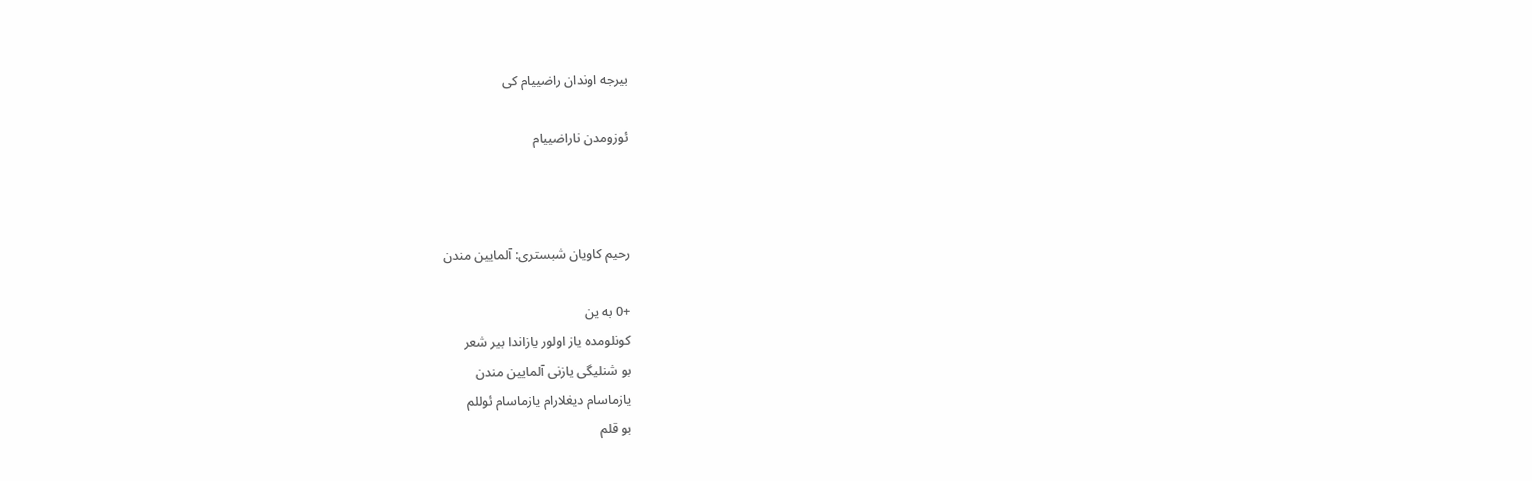بیرجه اوندان راضییام كی

ئوزومدن ناراضییام



رحیم كاویان شبستری: آلمایین مندن

+0 به ین
كونلومده یاز اولور یازاندا بیر شعر
بو شنلیگی یازنی آلمایین مندن
یازماسام دیغلارام یازماسام ئوللم
بو قلم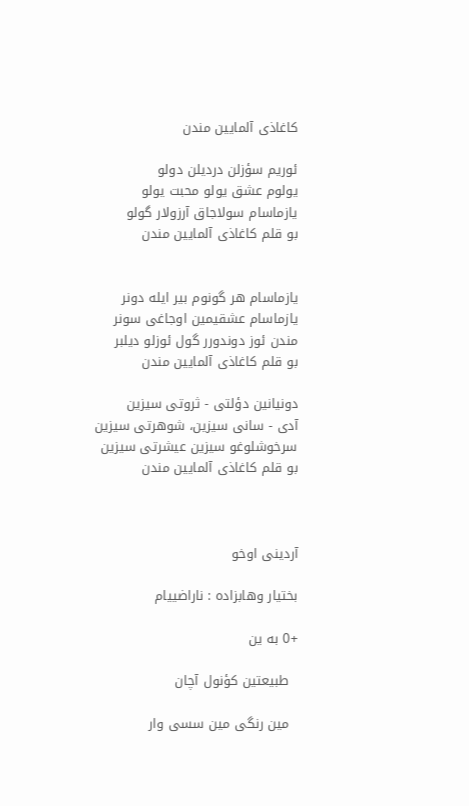كاغاذی آلمایین مندن

ئوریم سؤزلن دردیلن دولو
یولوم عشق یولو محبت یولو
یازماسام سولاجاق آرزولار گولو
بو قلم كاغاذی آلمایین مندن


یازماسام هر گونوم بیر ایله دونر
یازماسام عشقیمین اوجاغی سونر
مندن ئوز دوندورر گول ئوزلو دیلبر
بو قلم كاغاذی آلمایین مندن

دونیانین دؤلتی - ثروتی سیزین
آدی - سانی سیزین، شوهرتی سیزین
سرخوشلوغو سیزین عیشرتی سیزین
بو قلم كاغاذی آلمایین مندن



آردینی اوخو

بختیار وهابزاده : ناراضییام

+0 به ین

  طبیعتین كؤنول آچان

  مین رنگی مین سسی وار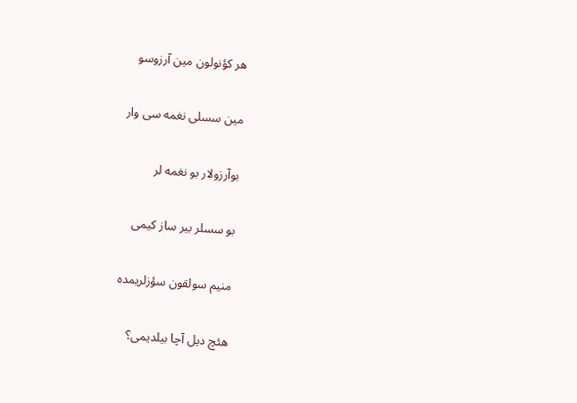هر كؤنولون مین آرزوسو

مین سسلی نغمه سی وار

بوآرزولار بو نغمه لر

بو سسلر بیر ساز كیمی

منیم سولقون سؤزلریمده

هئچ دیل آچا بیلدیمی؟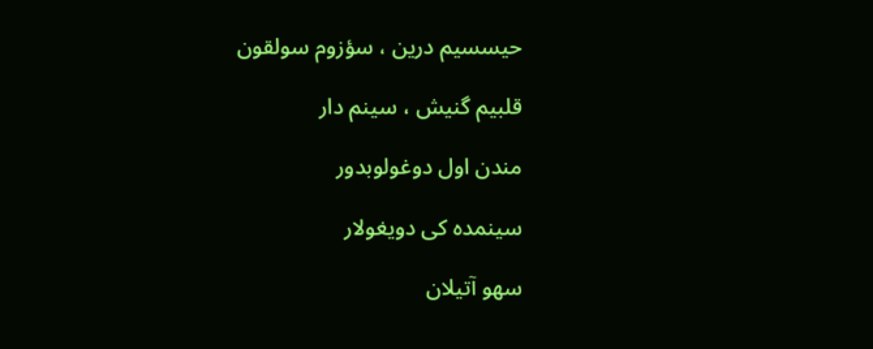حیسسیم درین ، سؤزوم سولقون

قلبیم گنیش ، سینم دار

مندن اول دوغولوبدور

سینمده كی دویغولار

سهو آتیلان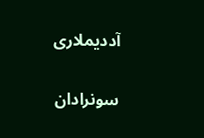آددیملاری

سونرادان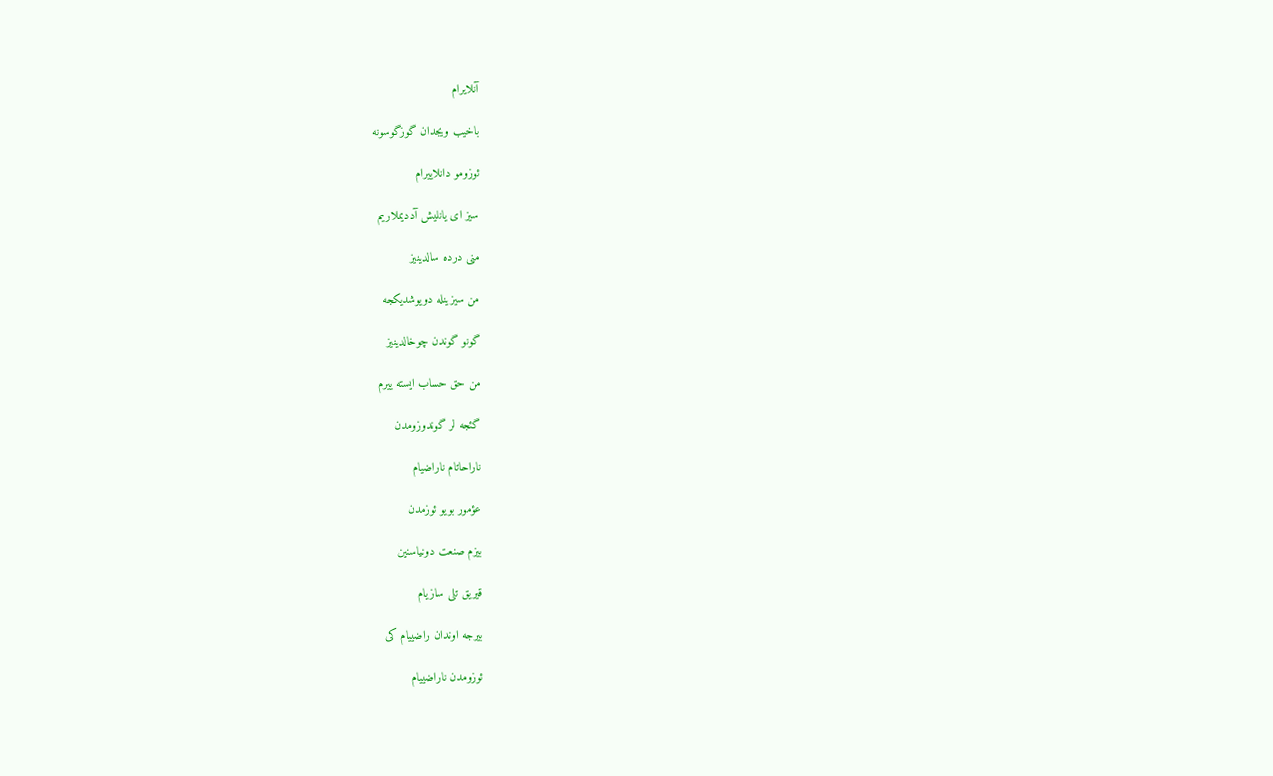آنلایرام

باخیب ویجدان گوزگوسونه

ئوزومو دانلاییرام

سیز ای یانلیش آددیملاریم

منی درده سالدینیز

من سیزینله دویوشدیكجه

گونو گوندن چوخالدینیز

من حق حساب ایسته ییرم

گئجه لر گوندوزومدن

ناراحاتام ناراضیام

عؤمور بویو ئوزمدن

بیزم صنعت دونیاسنین

قیریق تلی سازیام

بیرجه اوندان راضییام كی

ئوزومدن ناراضییام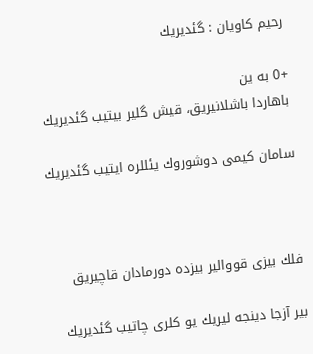رحیم كاویان : گئدیریك

+0 به ین
باهاردا باشلانیریق، قیش گلیر بیتیب گئدیریك

سامان كیمی دوشوروك یئللره ایتیب گئدیریك



فلك بیزی قووالیر بیزده دورمادان قاچیریق

بیر آزجا دینجه لیریك یو كلری چاتیب گئدیریك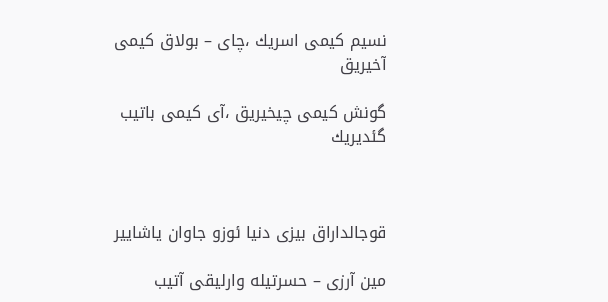نسیم كیمی اسریك ،چای – بولاق كیمی آخیریق

گونش كیمی چیخیریق ،آی كیمی باتیب گئدیریك



قوجالداراق بیزی دنیا ئوزو جاوان یاشاییر

مین آرزی – حسرتیله وارلیقی آتیب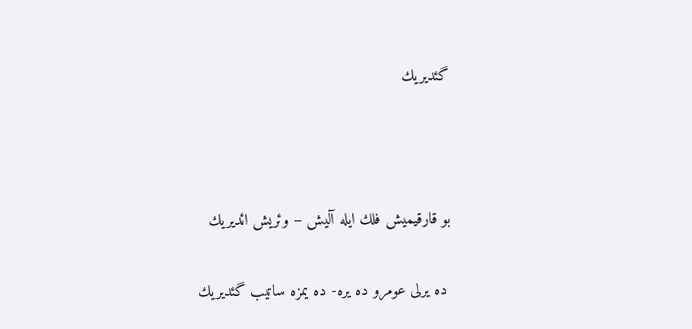گئدیریك



بو قارقیمیش فلك ایله آلیش – وئریش ائدیریك

 ده یرلی عومرو ده یره- ده یمزه ساتیب گئدیریك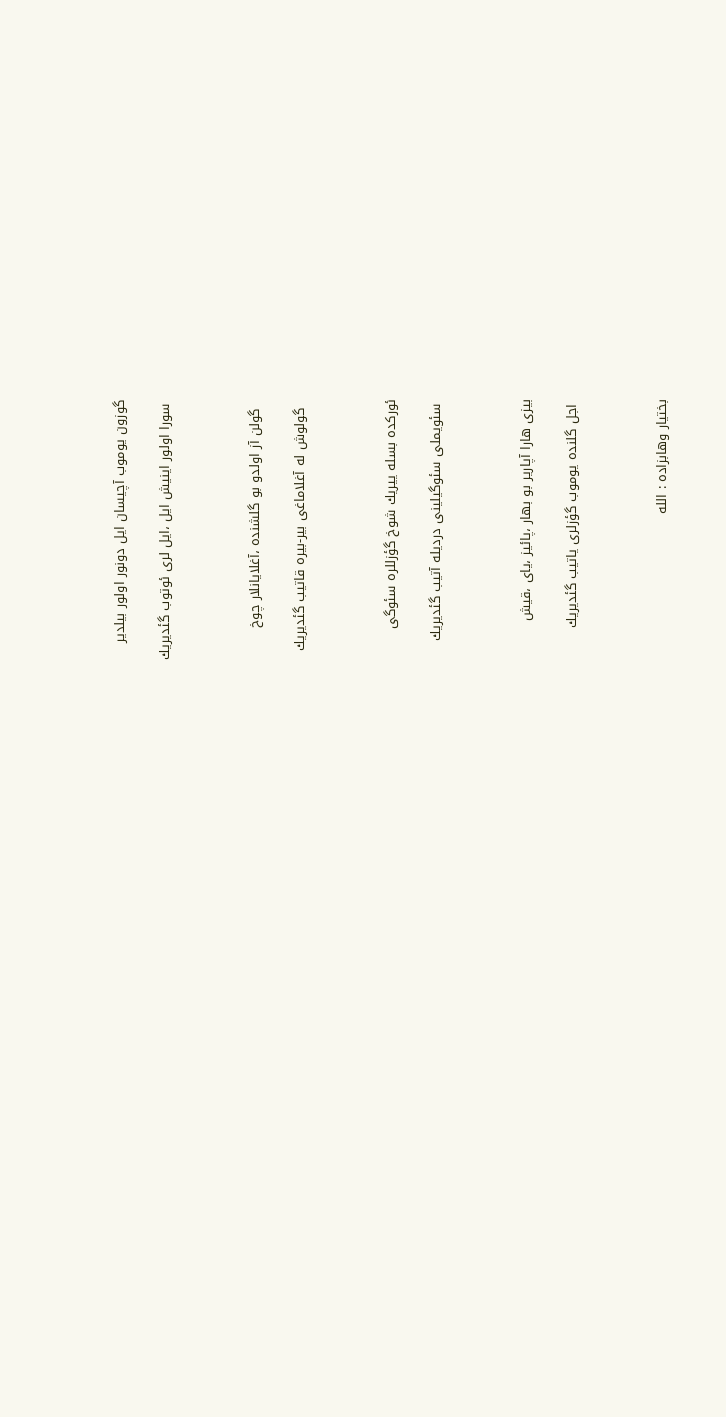گوزون یوموب آچیسان ایل دونور اولور بیلدیر

 سورا اولور اینیش ایل ،ایل لری ئوتوب گئدیریك



  گولن آز اولدو بو گلشنده ،آغلایانلار چوخ

  گولوش له آغلاماغی بیر-بیره قاتیب گئدیریك



ئوركده بسله ییریك شوخ گؤزللره سئوگی

 سئویملی سئوگیلینی دردیله آتیب گئدیریك



بیزی هارا آپاریر بو بهار ،پائیز ،یای ،قیش

 اجل گلنده یوموب گؤزلری یاتیب گئدیریك



بختیار وهابزاده : الله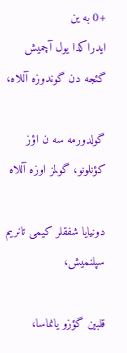+0 به ین
ایدراكدا یول آچمیش گئجه دن گوندوزه آللاه،

گولدورمه سه ن اؤز كؤنلونو، گولمز اوزه آللاه

دونیایا شفقلر كیمی تانریم سپلنمیش،

قلبین گؤزو یانماسا،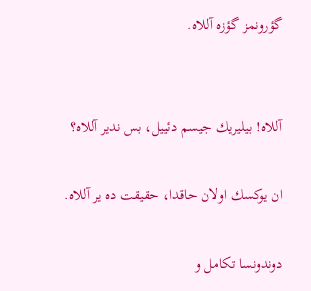گؤرونمز گؤزه آللاه.


آللاه! بیلیریك جیسم دئییل، بس ندیر آللاه؟

ان یوكسك اولان حاقدا، حقیقت ده یر آللاه.

دوندونسا تكامل و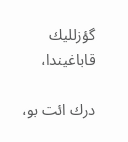گؤزللیك قاباغیندا،

درك ائت بو،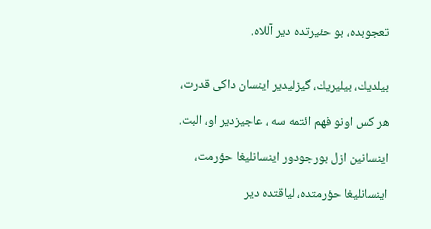تعجوبده، بو حئیرتده دیر آللاه.


بیلدیك، بیلیریك، گیزلیدیر اینسان داكی قدرت،

هر كس اونو فهم ائتمه سه ، عاجیزدیر او، البت.

اینسانین ازل بورجودور اینسانلیغا حؤرمت،

اینسانلیغا حؤرمتده، لیاقتده دیر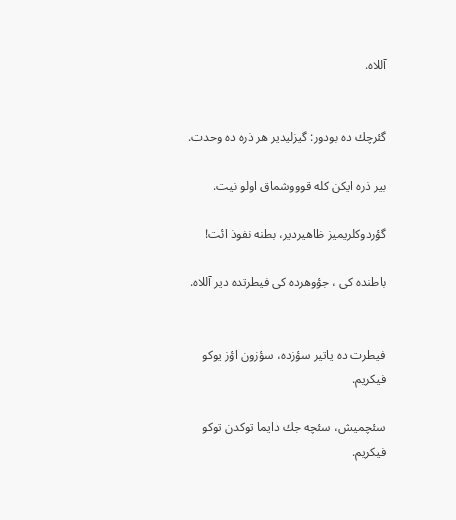آللاه.


گئرچك ده بودور: گیزلیدیر هر ذره ده وحدت.

بیر ذره ایكن كله قوووشماق اولو نیت.

گؤردوكلریمیز ظاهیردیر، بطنه نفوذ ائت!

باطنده كی ، جؤوهرده كی فیطرتده دیر آللاه.


فیطرت ده یاتیر سؤزده، سؤزون اؤز یوكو فیكریم.

سئچمیش، سئچه جك دایما توكدن توكو فیكریم.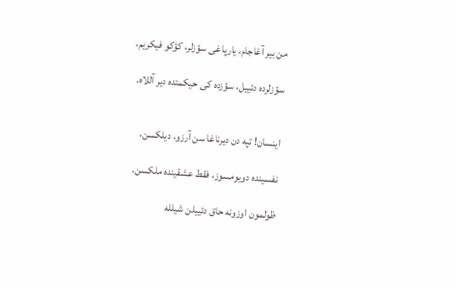من بیر آغاجام، یارپاغی سؤزلر، كؤكو فیكریم،

سؤزلرده دئییل، سؤزده كی حیكمتده دیر آللاه.


اینسان! تپه دن دیرناغا سن آرزو، دیلكسن،

نفسینده دویومسوز، فقط عشقینده ملكسن.

ظولمون اوزونه حاق دئییلن شیلله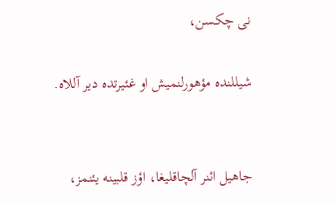نی چكسن،

شیللنده مؤهورلنمیش او غئیرتده دیر آللاه.


جاهیل ائنر آلچاقلیغا، اؤز قلبینه یئنمز،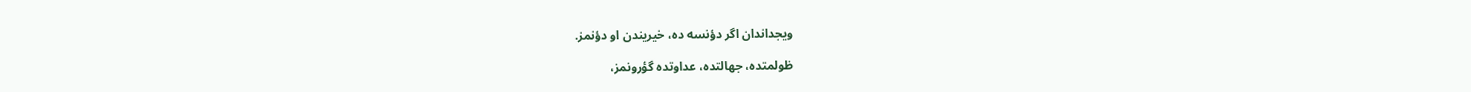ویجداندان اگر دؤنسه ده، خیریندن او دؤنمز.

ظولمتده، جهالتده، عداوتده گؤرونمز،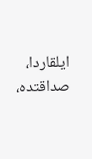ایلقاردا، صداقتده،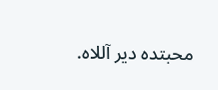محبتده دیر آللاه.